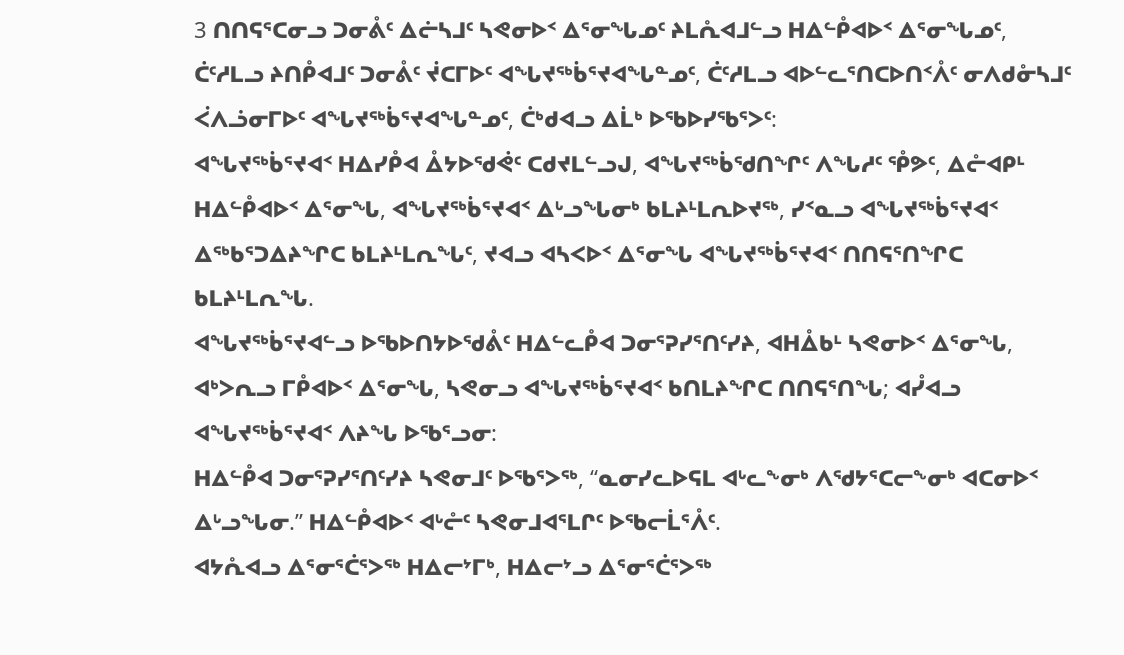3 ᑎᑎᕋᕐᑕᓂᓗ ᑐᓂᕔᑦ ᐃᓖᓴᒧᑦ ᓴᕙᓂᐅᑉ ᐃᕐᓂᖓᓄᑦ ᔨᒪᕅᐊᒧᓪᓗ ᕼᐃᓪᑬᐊᐅᑉ ᐃᕐᓂᖓᓄᑦ, ᑖᑦᓱᒪᓗ ᔨᑎᑬᐊᒧᑦ ᑐᓂᕔᑦ ᔫᑕᒥᐅᑦ ᐊᖓᔪᖅᑳᕐᔪᐊᖓᓐᓄᑦ, ᑖᑦᓱᒪᓗ ᐊᐅᓪᓚᕐᑎᑕᐅᑎᑉᐰᑦ ᓂᐱᑯᓁᓴᒧᑦ ᐹᐱᓘᓂᒥᐅᑦ ᐊᖓᔪᖅᑳᕐᔪᐊᖓᓐᓄᑦ, ᑖᒃᑯᐊᓗ ᐃᒫᒃ ᐅᖃᐅᓯᖃᕐᐳᑦ:
ᐊᖓᔪᖅᑳᕐᔪᐊᑉ ᕼᐃᓯᑬᐊ ᐂᔭᐅᖁᕚᑦ ᑕᑯᔪᒪᓪᓗᒍ, ᐊᖓᔪᖅᑳᖁᑎᖏᑦ ᐱᖓᓱᑦ ᕾᕗᑦ, ᐃᓔᐊᑭᒻ ᕼᐃᓪᑬᐊᐅᑉ ᐃᕐᓂᖓ, ᐊᖓᔪᖅᑳᕐᔪᐊᑉ ᐃᒡᓗᖓᓂᒃ ᑲᒪᔨᒻᒪᕆᐅᔪᖅ, ᓯᑉᓇᓗ ᐊᖓᔪᖅᑳᕐᔪᐊᑉ ᐃᖅᑲᕐᑐᐃᔨᖏᑕ ᑲᒪᔨᒻᒪᕆᖓᑦ, ᔪᐊᓗ ᐊᓴᐸᐅᑉ ᐃᕐᓂᖓ ᐊᖓᔪᖅᑳᕐᔪᐊᑉ ᑎᑎᕋᕐᑎᖏᑕ ᑲᒪᔨᒻᒪᕆᖓ.
ᐊᖓᔪᖅᑳᕐᔪᐊᓪᓗ ᐅᖃᐅᑎᔭᐅᖁᕔᑦ ᕼᐃᓪᓚᑬᐊ ᑐᓂᕐᕈᓯᕐᑎᑦᓯᔨ, ᐊᕼᐂᑲᒻ ᓴᕙᓂᐅᑉ ᐃᕐᓂᖓ, ᐊᒃᐳᕆᓗ ᒥᑬᐊᐅᑉ ᐃᕐᓂᖓ, ᓴᕙᓂᓗ ᐊᖓᔪᖅᑳᕐᔪᐊᑉ ᑲᑎᒪᔨᖏᑕ ᑎᑎᕋᕐᑎᖓ; ᐊᓮᐊᓗ ᐊᖓᔪᖅᑳᕐᔪᐊᑉ ᐱᔨᖓ ᐅᖃᕐᓗᓂ:
ᕼᐃᓪᑬᐊ ᑐᓂᕐᕈᓯᕐᑎᑦᓯᔨ ᓴᕙᓂᒧᑦ ᐅᖃᕐᐳᖅ, “ᓇᓂᓯᓚᐅᕋᒪ ᐊᒡᓚᖕᓂᒃ ᐱᖁᔭᕐᑕᓕᖕᓂᒃ ᐊᑕᓂᐅᑉ ᐃᒡᓗᖓᓂ.” ᕼᐃᓪᑬᐊᐅᑉ ᐊᒡᓔᑦ ᓴᕙᓂᒧᐊᕐᒪᒋᑦ ᐅᖃᓕᒫᕐᐰᑦ.
ᐊᔭᕅᐊᓗ ᐃᕐᓂᕐᑖᕐᐳᖅ ᕼᐃᓕᔾᒥᒃ, ᕼᐃᓕᔾᓗ ᐃᕐᓂᕐᑖᕐᐳᖅ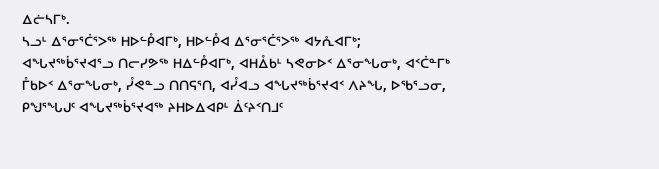ᐃᓖᓴᒥᒃ.
ᓴᓗᒻ ᐃᕐᓂᕐᑖᕐᐳᖅ ᕼᐅᓪᑬᐊᒥᒃ, ᕼᐅᓪᑬᐊ ᐃᕐᓂᕐᑖᕐᐳᖅ ᐊᔭᕅᐊᒥᒃ;
ᐊᖓᔪᖅᑳᕐᔪᐊᕐᓗ ᑎᓕᓯᕗᖅ ᕼᐃᓪᑬᐊᒥᒃ, ᐊᕼᐂᑲᒻ ᓴᕙᓂᐅᑉ ᐃᕐᓂᖓᓂᒃ, ᐊᑉᑖᓐᒥᒃ ᒤᑲᐅᑉ ᐃᕐᓂᖓᓂᒃ, ᓮᕙᓐᓗ ᑎᑎᕋᕐᑎ, ᐊᓮᐊᓗ ᐊᖓᔪᖅᑳᕐᔪᐊᑉ ᐱᔨᖓ, ᐅᖃᕐᓗᓂ,
ᑭᖑᕐᖓᒍᑦ ᐊᖓᔪᖅᑳᕐᔪᐊᖅ ᔨᕼᐅᐃᐊᑭᒻ ᐄᑦᔨᑉᑎᒧᑦ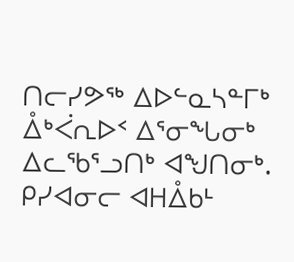ᑎᓕᓯᕗᖅ ᐃᐅᓪᓇᓴᓐᒥᒃ ᐂᒃᐹᕆᐅᑉ ᐃᕐᓂᖓᓂᒃ ᐃᓚᖃᕐᓗᑎᒃ ᐊᖑᑎᓂᒃ.
ᑭᓯᐊᓂᓕ ᐊᕼᐂᑲᒻ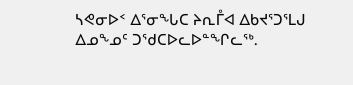ᓴᕙᓂᐅᑉ ᐃᕐᓂᖓᑕ ᔨᕆᒤᐊ ᐃᑲᔪᕐᑐᕐᒪᒍ ᐃᓄᖕᓄᑦ ᑐᖁᑕᐅᓚᐅᓐᖏᓚᖅ.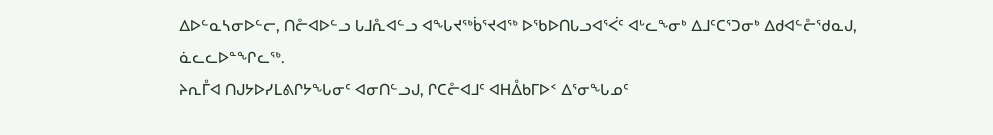ᐃᐅᓪᓇᓴᓂᐅᓪᓕ, ᑎᓔᐊᐅᓪᓗ ᒐᒧᕅᐊᓪᓗ ᐊᖓᔪᖅᑳᕐᔪᐊᖅ ᐅᖃᐅᑎᒐᓗᐊᕐᐹᑦ ᐊᒡᓚᖕᓂᒃ ᐃᒧᑦᑕᕐᑐᓂᒃ ᐃᑯᐊᓪᓔᖁᓇᒍ, ᓈᓚᓚᐅᓐᖏᓚᖅ.
ᔨᕆᒤᐊ ᑎᒍᔭᐅᓯᒪᕕᒋᔭᖓᓂᑦ ᐊᓂᑎᓪᓗᒍ, ᒋᑕᓔᐊᒧᑦ ᐊᕼᐂᑲᒥᐅᑉ ᐃᕐᓂᖓᓄᑦ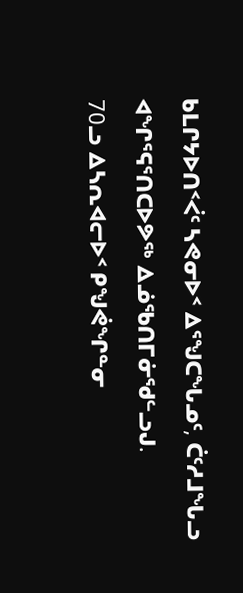ᑲᒪᒋᔭᐅᑎᑉᐹᑦ ᓴᕙᓂᐅᑉ ᐃᕐᖑᑕᖓᓄᑦ, ᑖᑦᓱᒧᖓᓗ ᐊᖏᕐᕋᕐᑎᑕᐅᕗᖅ ᐃᓅᖃᑎᒥᓃᖁᓪᓗᒍ.
70ᓗ ᐃᓴᕆᐊᓕᐅᑉ ᑭᖑᕚᖏᓐᓂ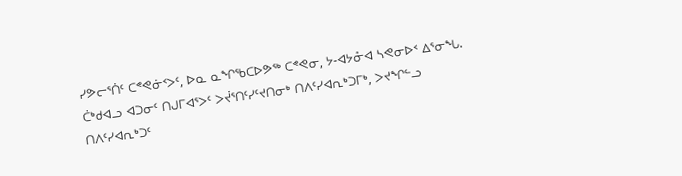ᓯᕗᓕᕐᑏᑦ ᑕᕝᕙᓃᑉᐳᑦ, ᐅᓇ ᓇᖏᖃᑕᐅᕗᖅ ᑕᕝᕙᓂ, ᔭ-ᐊᔭᓁᐊ ᓴᕙᓂᐅᑉ ᐃᕐᓂᖓ. ᑖᒃᑯᐊᓗ ᐊᑐᓂᑦ ᑎᒍᒥᐊᕐᐳᑦ ᐳᔫᕐᑎᑦᓯᑦᔪᑎᓂᒃ ᑎᐱᑦᓯᐊᕆᒃᑐᒥᒃ, ᐳᔪᖏᓪᓗ ᑎᐱᑦᓯᐊᕆᒃᑐᑦ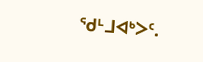ᖁᒻᒧᐊᒃᐳᑦ.